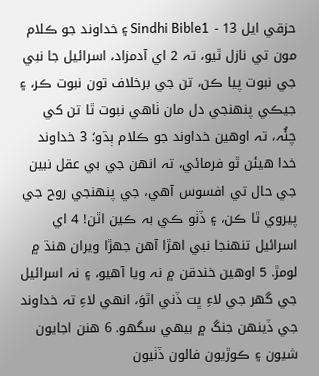حزقي ايل 13 - Sindhi Bible1 ۽ خداوند جو ڪلام مون تي نازل ٿيو، تہ 2 اي آدمزاد، اسرائيل جا نبي جي نبوت پيا ڪن، تن جي برخلاف تون نبوت ڪر، ۽ جيڪي پنهنجي دل مان ٺاهي نبوت ٿا تن کي چئُہ، تہ اوهين خداوند جو ڪلام ٻڌو؛ 3 خداوند خدا هيئن ٿو فرمائي، تہ انهن جي بي عقل نبين جي حال تي افسوس آهي، جي پنهنجي روح جي پيروي ٿا ڪن، ۽ ڏٺو ڪي بہ ڪين اٿن! 4 اي اسرائيل تنهنجا نبي اهڙا آهن جهڙا ويران هنڌ ۾ لومڙ. 5 اوهين خندقن ۾ نہ ويا آهيو، ۽ نہ اسرائيل جي گهر جي لاءِ ڀت ڏني اٿوَ، انهي لاءِ تہ خداوند جي ڏينهن جنگ ۾ بيهي سگهو. 6 هنن اجايون شيون ۽ ڪوڙيون فالون ڏٺيون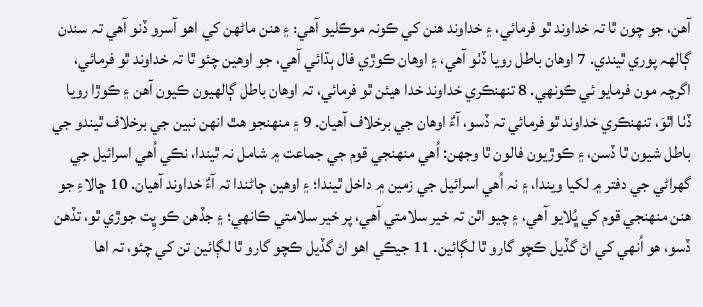آهن، جو چون ٿا تہ خداوند ٿو فرمائي، ۽ خداوند هنن کي ڪونہ موڪليو آهي: ۽ هنن ماڻهن کي اهو آسرو ڏنو آهي تہ سندن ڳالهہ پوري ٿيندي. 7 اوهان باطل رويا ڏٺو آهي، ۽ اوهان ڪوڙي فال ٻڌائي آهي، جو اوهين چئو ٿا تہ خداوند ٿو فرمائي، اگرچہ مون فرمايو ئي ڪونهي. 8 تنهنڪري خداوند خدا هيئن ٿو فرمائي، تہ اوهان باطل ڳالهيون ڪيون آهن ۽ ڪوڙا رويا ڏٺا اٿوَ، تنهنڪري خداوند ٿو فرمائي تہ ڏسو، آءٌ اوهان جي برخلاف آهيان. 9 ۽ منهنجو هٿ انهن نبين جي برخلاف ٿيندو جي باطل شيون ٿا ڏسن، ۽ ڪوڙيون فالون ٿا وجهن: اُهي منهنجي قوم جي جماعت ۾ شامل نہ ٿيندا، نڪي اُهي اسرائيل جي گهراڻي جي دفتر ۾ لکيا ويندا، ۽ نہ اُهي اسرائيل جي زمين ۾ داخل ٿيندا؛ ۽ اوهين ڄاڻندا تہ آءٌ خداوند آهيان. 10 ڇالاءِ جو هنن منهنجي قوم کي ڀُلايو آهي، ۽ چيو اٿن تہ خير سلامتي آهي، پر خير سلامتي ڪانهي؛ ۽ جڏهن ڪو ڀِت جوڙي ٿو، تڏهن ڏسو، هو اُنهي کي اڻ گڏيل ڪچو گارو ٿا لڳائين. 11 جيڪي اهو اڻ گڏيل ڪچو گارو ٿا لڳائين تن کي چئو، تہ اها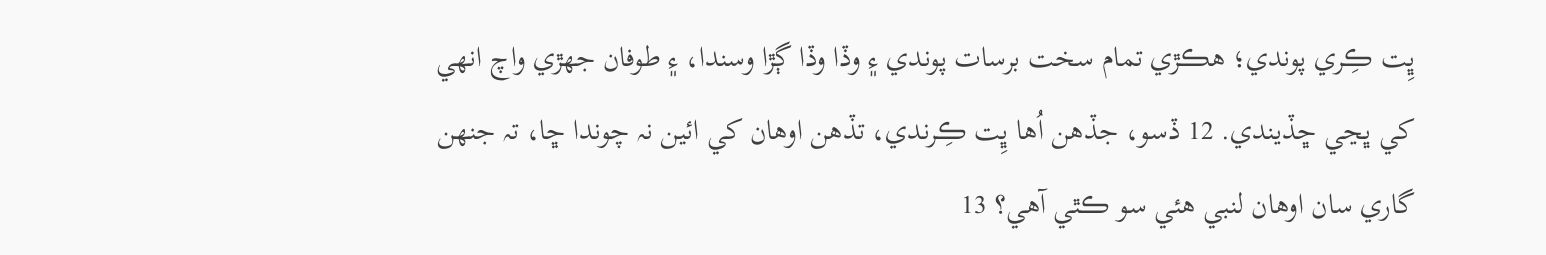ڀِت ڪِري پوندي؛ هڪڙي تمام سخت برسات پوندي ۽ وڏا وڏا ڳڙا وسندا، ۽ طوفان جهڙي واچ انهي کي ڀڃي ڇڏيندي. 12 ڏسو، جڏهن اُها ڀِت ڪِرندي، تڏهن اوهان کي ائين نہ چوندا ڇا، تہ جنهن گاري سان اوهان لنبي هئي سو ڪٿي آهي؟ 13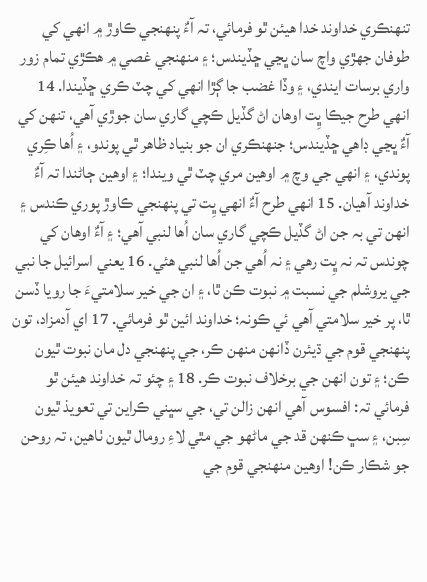تنهنڪري خداوند خدا هيئن ٿو فرمائي، تہ آءٌ پنهنجي ڪاوڙ ۾ انهي کي طوفان جهڙي واچ سان ڀڃي ڇڏيندس؛ ۽ منهنجي غصي ۾ هڪڙي تمام زور واري برسات ايندي، ۽ وڏا غضب جا ڳڙا انهي کي چٽ ڪري ڇڏيندا. 14 انهي طرح جيڪا ڀِت اوهان اڻ گڏيل ڪچي گاري سان جوڙي آهي، تنهن کي آءٌ ڀڃي ڊاهي ڇڏيندس؛ جنهنڪري ان جو بنياد ظاهر ٿي پوندو، ۽ اُها ڪِري پوندي، ۽ انهي جي وچ ۾ اوهين مري چٽ ٿي ويندا؛ ۽ اوهين ڄاڻندا تہ آءٌ خداوند آهيان. 15 انهي طرح آءٌ انهي ڀِت تي پنهنجي ڪاوڙ پوري ڪندس ۽ انهن تي بہ جن اڻ گڏيل ڪچي گاري سان اُها لنبي آهي؛ ۽ آءٌ اوهان کي چوندس تہ نہ ڀِت رهي ۽ نہ اُهي جن اُها لنبي هئي. 16 يعني اسرائيل جا نبي جي يروشلم جي نسبت ۾ نبوت ڪن ٿا، ۽ ان جي خير سلامتيءَ جا رويا ڏسن ٿا، پر خير سلامتي آهي ئي ڪونہ؛ خداوند ائين ٿو فرمائي. 17 اي آدمزاد، تون پنهنجي قوم جي ڌيئرن ڏانهن منهن ڪر، جي پنهنجي دل مان نبوت ٿيون ڪن؛ ۽ تون انهن جي برخلاف نبوت ڪر. 18 ۽ چئو تہ خداوند هيئن ٿو فرمائي تہ: افسوس آهي انهن زالن تي، جي سڀني ڪراين تي تعويذ ٿيون سِبن، ۽ سڀ ڪنهن قد جي ماڻهو جي مٿي لاءِ رومال ٿيون ٺاهين، تہ روحن جو شڪار ڪن! اوهين منهنجي قوم جي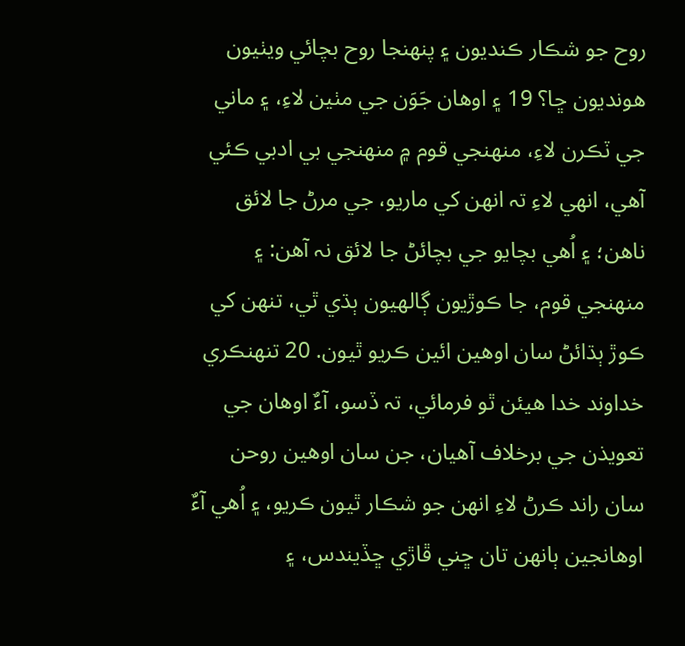روح جو شڪار ڪنديون ۽ پنهنجا روح بچائي ويٺيون هونديون ڇا؟ 19 ۽ اوهان جَوَن جي مٺين لاءِ، ۽ ماني جي ٽڪرن لاءِ، منهنجي قوم ۾ منهنجي بي ادبي ڪئي آهي، انهي لاءِ تہ انهن کي ماريو، جي مرڻ جا لائق ناهن؛ ۽ اُهي بچايو جي بچائڻ جا لائق نہ آهن: ۽ منهنجي قوم، جا ڪوڙيون ڳالهيون ٻڌي ٿي، تنهن کي ڪوڙ ٻڌائڻ سان اوهين ائين ڪريو ٿيون. 20 تنهنڪري خداوند خدا هيئن ٿو فرمائي، تہ ڏسو، آءٌ اوهان جي تعويذن جي برخلاف آهيان، جن سان اوهين روحن سان راند ڪرڻ لاءِ انهن جو شڪار ٿيون ڪريو، ۽ اُهي آءٌ اوهانجين ٻانهن تان ڇني ڦاڙي ڇڏيندس، ۽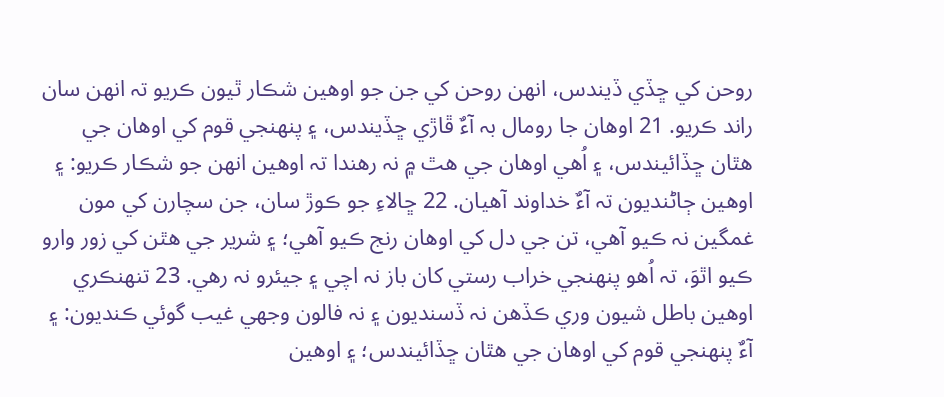روحن کي ڇڏي ڏيندس، انهن روحن کي جن جو اوهين شڪار ٿيون ڪريو تہ انهن سان راند ڪريو. 21 اوهان جا رومال بہ آءٌ ڦاڙي ڇڏيندس، ۽ پنهنجي قوم کي اوهان جي هٿان ڇڏائيندس، ۽ اُهي اوهان جي هٿ ۾ نہ رهندا تہ اوهين انهن جو شڪار ڪريو: ۽ اوهين ڄاڻنديون تہ آءٌ خداوند آهيان. 22 ڇالاءِ جو ڪوڙ سان، جن سچارن کي مون غمگين نہ ڪيو آهي، تن جي دل کي اوهان رنج ڪيو آهي؛ ۽ شرير جي هٿن کي زور وارو ڪيو اٿوَ، تہ اُهو پنهنجي خراب رستي کان باز نہ اچي ۽ جيئرو نہ رهي. 23 تنهنڪري اوهين باطل شيون وري ڪڏهن نہ ڏسنديون ۽ نہ فالون وجهي غيب گوئي ڪنديون: ۽ آءٌ پنهنجي قوم کي اوهان جي هٿان ڇڏائيندس؛ ۽ اوهين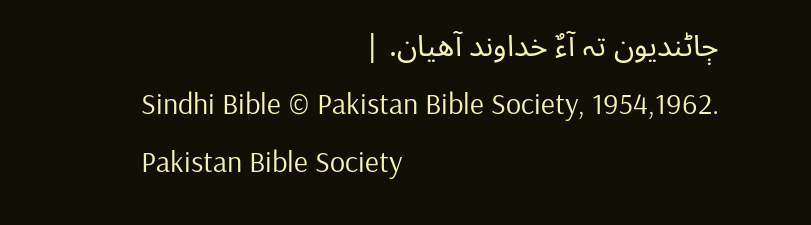ڄاڻنديون تہ آءٌ خداوند آهيان. |
Sindhi Bible © Pakistan Bible Society, 1954,1962.
Pakistan Bible Society